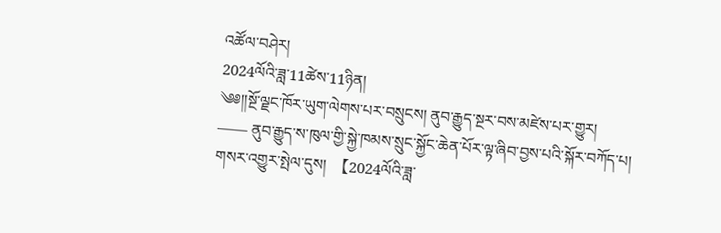འཚོལ་བཤེར།
2024ལོའི་ཟླ་11ཚེས་11ཉིན།
༄༅།།སྔོ་ལྗང་ཁོར་ཡུག་ལེགས་པར་བསྲུངས། ནུབ་རྒྱུད་སྔར་བས་མཛེས་པར་གྱུར།
—— ནུབ་རྒྱུད་ས་ཁུལ་གྱི་སྐྱེ་ཁམས་སྲུང་སྐྱོང་ཆེན་པོར་ལྟ་ཞིབ་བྱས་པའི་སྐོར་བཀོད་པ།
གསར་འགྱུར་སྤེལ་དུས།  【2024ལོའི་ཟླ་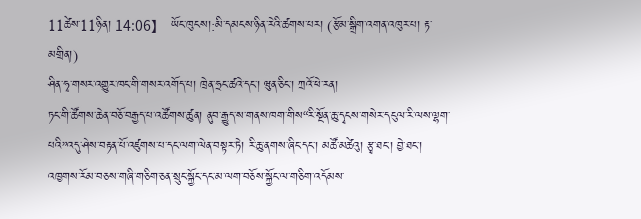11ཚེས་11ཉིན། 14:06】  ཡོང་ཁུངས།:མི་དམངས་ཉིན་རེའི་ཚགས་པར། (རྩོམ་སྒྲིག་འགན་འཁུར་པ། རྟ་མགྲིན།)
ཤིན་ཧྭ་གསར་འགྱུར་ཁང་གི་གསར་འགོད་པ། ཁྲེན་ཧྲང་ཚའེ་དང་། ཝུན་ཅིང་། ཀྲའོ་ཕེ་རན།
ཏང་གི་ཚོགས་ཆེན་བཅོ་བརྒྱད་པ་འཚོགས་ཚུན། ནུབ་རྒྱུད་ས་གནས་ཁག་གིས“རི་སྔོན་ཆུ་དྭངས་གསེར་དངུལ་རི་ལས་ལྷག་པའི”འདུ་ཤེས་བརྟན་པོ་འཛུགས་པ་དང་ལག་ལེན་བསྟར་ཏེ། རི་ཆུ་ནགས་ཞིང་དང་། མཚོ་མཚེའུ། རྩྭ་ཐང་། བྱེ་ཐང་། འཁྱགས་རོམ་བཅས་གཞི་གཅིག་ཅན་སྲུང་སྐྱོང་དང་མ་ལག་བཅོས་སྐྱོང་ལ་གཅིག་འདོམས་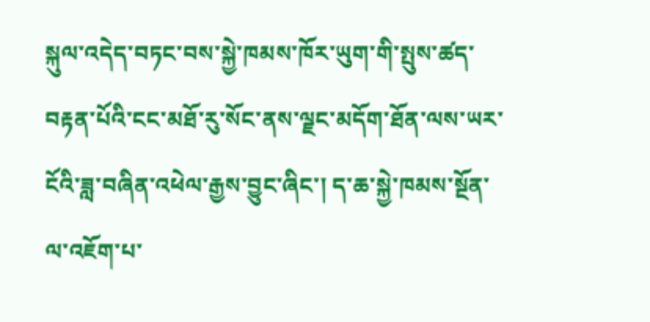སྐུལ་འདེད་བཏང་བས་སྐྱེ་ཁམས་ཁོར་ཡུག་གི་སྤུས་ཚད་བརྟན་པོའི་ངང་མཐོ་རུ་སོང་ནས་ལྗང་མདོག་ཐོན་ལས་ཡར་ངོའི་ཟླ་བཞིན་འཕེལ་རྒྱས་བྱུང་ཞིང་། ད་ཆ་སྐྱེ་ཁམས་སྔོན་ལ་འཇོག་པ་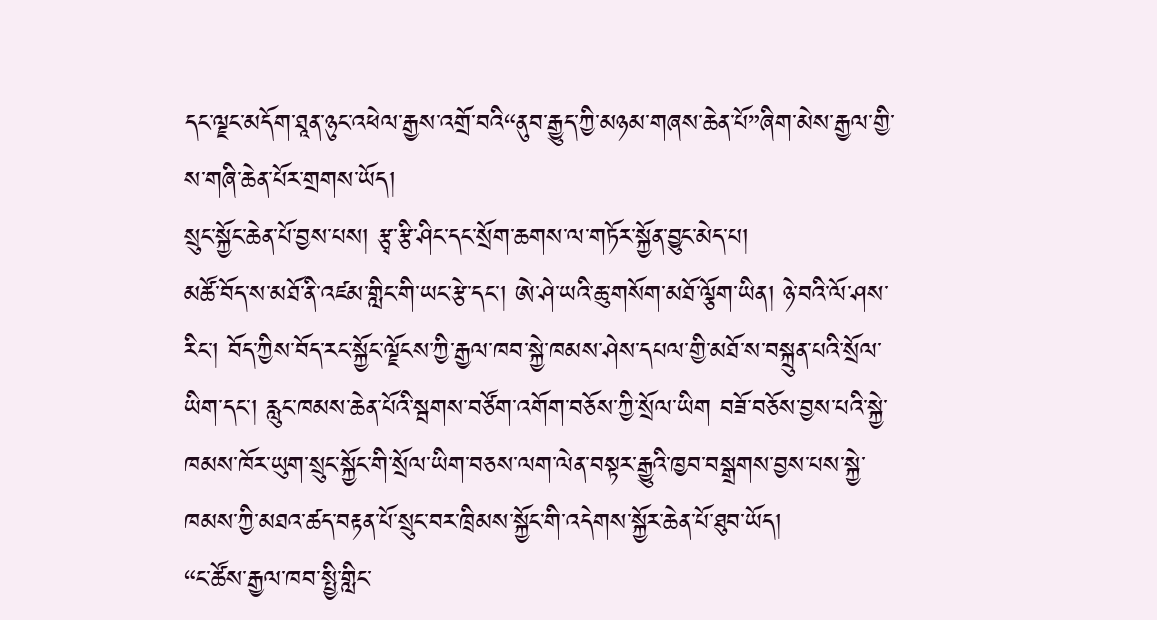དང་ལྗང་མདོག་ཐཱན་ཉུང་འཕེལ་རྒྱས་འགྲོ་བའི“ནུབ་རྒྱུད་ཀྱི་མཉམ་གཞས་ཆེན་པོ”ཞིག་མེས་རྒྱལ་གྱི་ས་གཞི་ཆེན་པོར་གྲགས་ཡོད།
སྲུང་སྐྱོང་ཆེན་པོ་བྱས་པས། རྩྭ་རྩི་ཤིང་དང་སྲོག་ཆགས་ལ་གཏོར་སྐྱོན་བྱུང་མེད་པ།
མཚོ་བོད་ས་མཐོ་ནི་འཛམ་གླིང་གི་ཡང་རྩེ་དང་། ཨེ་ཤེ་ཡའི་ཆུ་གསོག་མཐོ་ལྕོག་ཡིན། ཉེ་བའི་ལོ་ཤས་རིང་། བོད་ཀྱིས་བོད་རང་སྐྱོང་ལྗོངས་ཀྱི་རྒྱལ་ཁབ་སྐྱེ་ཁམས་ཤེས་དཔལ་གྱི་མཐོ་ས་བསྐྲུན་པའི་སྲོལ་ཡིག་དང་། རླུང་ཁམས་ཆེན་པོའི་སྦགས་བཙོག་འགོག་བཅོས་ཀྱི་སྲོལ་ཡིག བཟོ་བཅོས་བྱས་པའི་སྐྱེ་ཁམས་ཁོར་ཡུག་སྲུང་སྐྱོང་གི་སྲོལ་ཡིག་བཅས་ལག་ལེན་བསྟར་རྒྱུའི་ཁྱབ་བསྒྲགས་བྱས་པས་སྐྱེ་ཁམས་ཀྱི་མཐའ་ཚད་བརྟན་པོ་སྲུང་བར་ཁྲིམས་སྐྱོང་གི་འདེགས་སྐྱོར་ཆེན་པོ་ཐུབ་ཡོད།
“ང་ཚོས་རྒྱལ་ཁབ་སྤྱི་གླིང་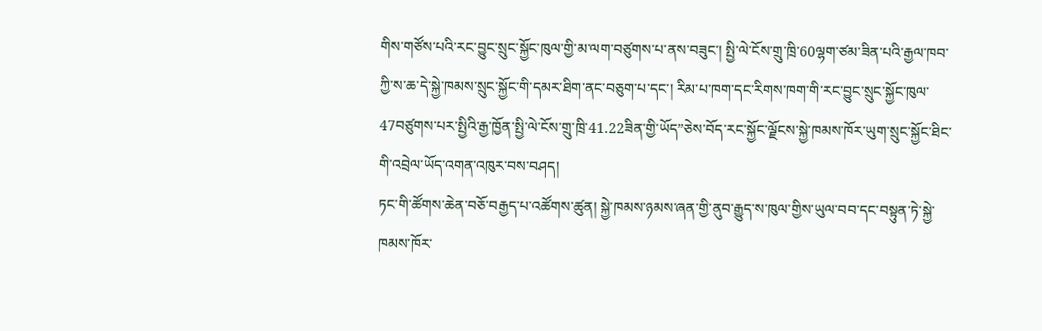གིས་གཙོས་པའི་རང་བྱུང་སྲུང་སྐྱོང་ཁུལ་གྱི་མ་ལག་བཙུགས་པ་ནས་བཟུང་། སྤྱི་ལེ་ངོས་གྲུ་ཁྲི་60ལྷག་ཙམ་ཟིན་པའི་རྒྱལ་ཁབ་ཀྱི་ས་ཆ་དེ་སྐྱེ་ཁམས་སྲུང་སྐྱོང་གི་དམར་ཐིག་ནང་བཅུག་པ་དང་། རིམ་པ་ཁག་དང་རིགས་ཁག་གི་རང་བྱུང་སྲུང་སྐྱོང་ཁུལ་47བཙུགས་པར་སྤྱིའི་རྒྱ་ཁྱོན་སྤྱི་ལེ་ངོས་གྲུ་ཁྲི་41.22ཟིན་གྱི་ཡོད”ཅེས་བོད་རང་སྐྱོང་ལྗོངས་སྐྱེ་ཁམས་ཁོར་ཡུག་སྲུང་སྐྱོང་ཐིང་གི་འབྲེལ་ཡོད་འགན་འཁུར་བས་བཤད།
ཏང་གི་ཚོགས་ཆེན་བཅོ་བརྒྱད་པ་འཚོགས་ཚུན། སྐྱེ་ཁམས་ཉམས་ཞན་གྱི་ནུབ་རྒྱུད་ས་ཁུལ་གྱིས་ཡུལ་བབ་དང་བསྟུན་ཏེ་སྐྱེ་ཁམས་ཁོར་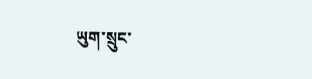ཡུག་སྲུང་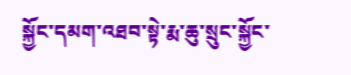སྐྱོང་དམག་འཐབ་སྟེ་རྨ་ཆུ་སྲུང་སྐྱོང་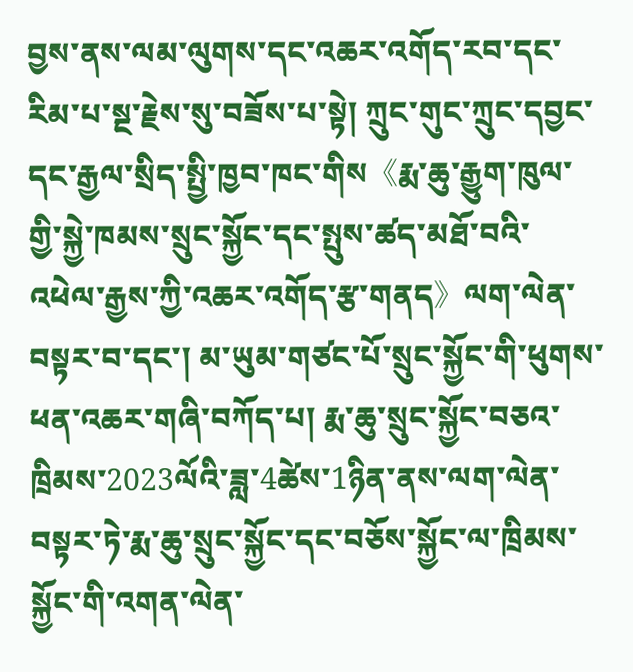བྱས་ནས་ལམ་ལུགས་དང་འཆར་འགོད་རབ་དང་རིམ་པ་སྔ་རྗེས་སུ་བཟོས་པ་སྟེ། ཀྲུང་གུང་ཀྲུང་དབྱང་དང་རྒྱལ་སྲིད་སྤྱི་ཁྱབ་ཁང་གིས《རྨ་ཆུ་རྒྱུག་ཁུལ་གྱི་སྐྱེ་ཁམས་སྲུང་སྐྱོང་དང་སྤུས་ཚད་མཐོ་བའི་འཕེལ་རྒྱས་ཀྱི་འཆར་འགོད་རྩ་གནད》ལག་ལེན་བསྟར་བ་དང་། མ་ཡུམ་གཙང་པོ་སྲུང་སྐྱོང་གི་ཕུགས་ཕན་འཆར་གཞི་བཀོད་པ། རྨ་ཆུ་སྲུང་སྐྱོང་བཅའ་ཁྲིམས་2023ལོའི་ཟླ་4ཚེས་1ཉིན་ནས་ལག་ལེན་བསྟར་ཏེ་རྨ་ཆུ་སྲུང་སྐྱོང་དང་བཅོས་སྐྱོང་ལ་ཁྲིམས་སྐྱོང་གི་འགན་ལེན་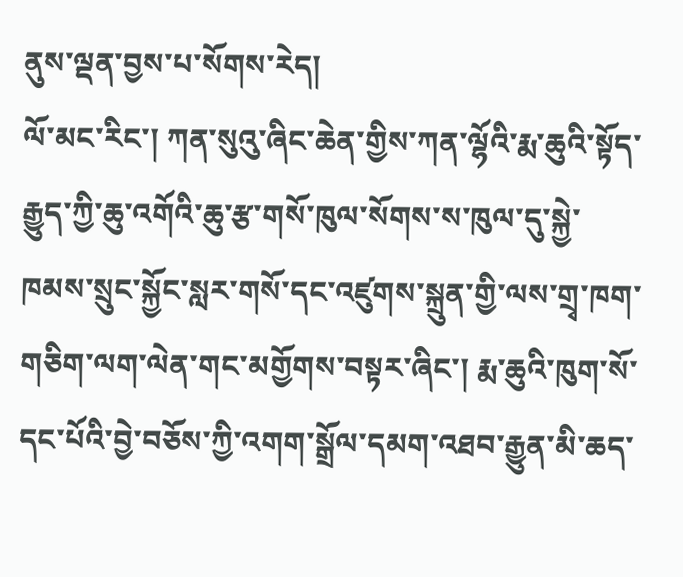ནུས་ལྡན་བྱས་པ་སོགས་རེད།
ལོ་མང་རིང་། ཀན་སུའུ་ཞིང་ཆེན་གྱིས་ཀན་ལྷོའི་རྨ་ཆུའི་སྟོད་རྒྱུད་ཀྱི་ཆུ་འགོའི་ཆུ་རྩ་གསོ་ཁུལ་སོགས་ས་ཁུལ་དུ་སྐྱེ་ཁམས་སྲུང་སྐྱོང་སླར་གསོ་དང་འཛུགས་སྐྲུན་གྱི་ལས་གྲྭ་ཁག་གཅིག་ལག་ལེན་གང་མགྱོགས་བསྟར་ཞིང་། རྨ་ཆུའི་ཁུག་སོ་དང་པོའི་བྱེ་བཅོས་ཀྱི་འགག་སྒྲོལ་དམག་འཐབ་རྒྱུན་མི་ཆད་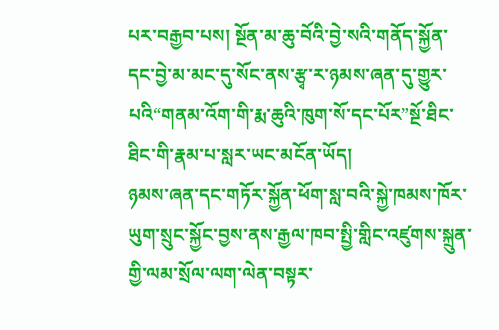པར་བརྒྱབ་པས། སྔོན་མ་ཆུ་བོའི་བྱེ་སའི་གནོད་སྐྱོན་དང་བྱེ་མ་མང་དུ་སོང་ནས་རྩྭ་ར་ཉམས་ཞན་དུ་གྱུར་པའི“གནམ་འོག་གི་རྨ་ཆུའི་ཁུག་སོ་དང་པོར”སྔོ་ཐིང་ཐིང་གི་རྣམ་པ་སླར་ཡང་མངོན་ཡོད།
ཉམས་ཞན་དང་གཏོར་སྐྱོན་ཕོག་སླ་བའི་སྐྱེ་ཁམས་ཁོར་ཡུག་སྲུང་སྐྱོང་བྱས་ནས་རྒྱལ་ཁབ་སྤྱི་གླིང་འཛུགས་སྐྲུན་གྱི་ལམ་སྲོལ་ལག་ལེན་བསྟར་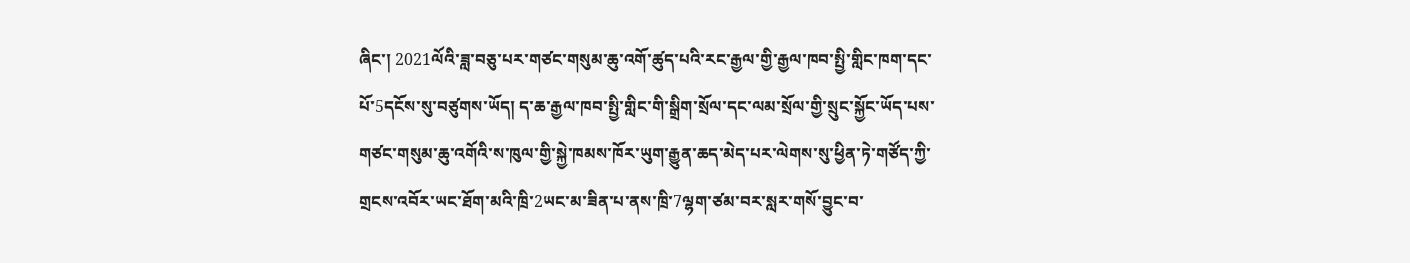ཞིང་། 2021ལོའི་ཟླ་བཅུ་པར་གཙང་གསུམ་ཆུ་འགོ་ཚུད་པའི་རང་རྒྱལ་གྱི་རྒྱལ་ཁབ་སྤྱི་གླིང་ཁག་དང་པོ་5དངོས་སུ་བཙུགས་ཡོད། ད་ཆ་རྒྱལ་ཁབ་སྤྱི་གླིང་གི་སྒྲིག་སྲོལ་དང་ལམ་སྲོལ་གྱི་སྲུང་སྐྱོང་ཡོད་པས་གཙང་གསུམ་ཆུ་འགོའི་ས་ཁུལ་གྱི་སྐྱེ་ཁམས་ཁོར་ཡུག་རྒྱུན་ཆད་མེད་པར་ལེགས་སུ་ཕྱིན་ཏེ་གཙོད་ཀྱི་གྲངས་འབོར་ཡང་ཐོག་མའི་ཁྲི་2ཡང་མ་ཟིན་པ་ནས་ཁྲི་7ལྷག་ཙམ་བར་སླར་གསོ་བྱུང་བ་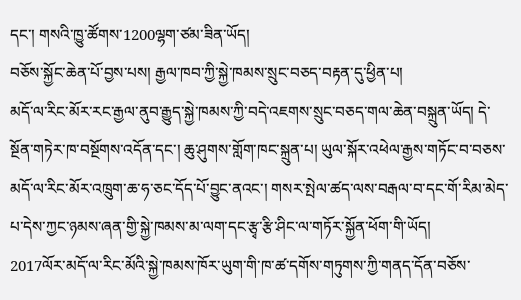དང་། གསའི་ཁྱུ་ཚོགས་1200ལྷག་ཙམ་ཟིན་ཡོད།
བཅོས་སྐྱོང་ཆེན་པོ་བྱས་པས། རྒྱལ་ཁབ་ཀྱི་སྐྱེ་ཁམས་སྲུང་བཅད་བརྟན་དུ་ཕྱིན་པ།
མདོ་ལ་རིང་མོར་རང་རྒྱལ་ནུབ་རྒྱུད་སྐྱེ་ཁམས་ཀྱི་བདེ་འཇགས་སྲུང་བཅད་གལ་ཆེན་བསྐྲུན་ཡོད། དེ་སྔོན་གཏེར་ཁ་བསྔོགས་འདོན་དང་། ཆུ་ཤུགས་གློག་ཁང་སྐྲུན་པ། ཡུལ་སྐོར་འཕེལ་རྒྱས་གཏོང་བ་བཅས་མདོ་ལ་རིང་མོར་འཁྲུག་ཆ་ཧ་ཅང་དོད་པོ་བྱུང་ནའང་། གསར་སྤེལ་ཚད་ལས་བརྒལ་བ་དང་གོ་རིམ་མེད་པ་དེས་ཀྱང་ཉམས་ཞན་གྱི་སྐྱེ་ཁམས་མ་ལག་དང་རྩྭ་རྩི་ཤིང་ལ་གཏོར་སྐྱོན་ཕོག་གི་ཡོད།
2017ལོར་མདོ་ལ་རིང་མོའི་སྐྱེ་ཁམས་ཁོར་ཡུག་གི་ཁ་ཚ་དགོས་གཏུགས་ཀྱི་གནད་དོན་བཅོས་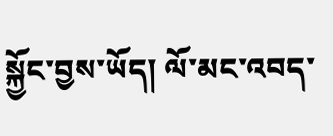སྐྱོང་བྱས་ཡོད། ལོ་མང་འབད་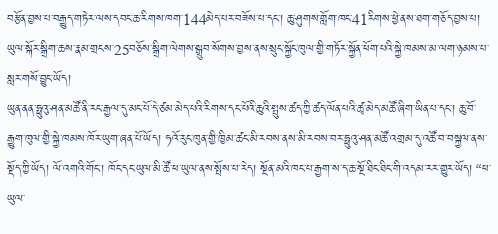བརྩོན་བྱས་པ་བརྒྱུད་གཏེར་ལས་དབང་ཆ་རིགས་ཁག་144མེད་པར་བཟོས་པ་དང་། ཆུ་ཤུགས་གློག་ཁང་41རིགས་ཕྱེ་ནས་ཐག་གཅོད་བྱས་པ། ཡུལ་སྐོར་སྒྲིག་ཆས་རྣམ་གྲངས་25བཅོས་སྒྲིག་ལེགས་སྒྲུབ་སོགས་བྱས་ནས་སྲུང་སྐྱོང་ཁུལ་གྱི་གཏོར་སྐྱོན་ཕོག་པའི་སྐྱེ་ཁམས་མ་ལག་ཉམས་པ་སླར་གསོ་བྱུང་ཡོད།
ཡུན་ནན་ཧྥུའུ་ཤན་མཚོ་ནི་རང་རྒྱལ་དུ་མང་པོ་དེ་ཙམ་མེད་པའི་རིགས་དང་པོའི་ཆུའི་སྤུས་ཚད་ཀྱི་ཚད་ལོན་པའི་ཚྭ་མེད་མཚོ་ཞིག་ཡིན་པ་དང་། ཆུ་བོ་རྒྱུག་ཁུལ་གྱི་སྐྱེ་ཁམས་ཁོར་ཡུག་ཞན་པོ་ཡོད། ཧའོ་རུང་ཁུན་གྱི་ཁྱིམ་ཚང་མི་རབས་ནས་མི་རབས་བར་ཧྥུའུ་ཤན་མཚོ་འགྲམ་དུ་འཚོ་བ་བསྐྱལ་ནས་སྡོད་ཀྱི་ཡོད། ལོ་འགའི་གོང་། ཁོང་དང་ཡུལ་མི་ཚོ་ཕ་ཡུལ་ནས་སྤོས་པ་རེད། སྔོན་མའི་ཁང་པ་རྒྱག་ས་ད་ཆ་སྔོ་ཐིང་ཐིང་གི་འདམ་རར་གྱུར་ཡོད། “ཕ་ཡུལ་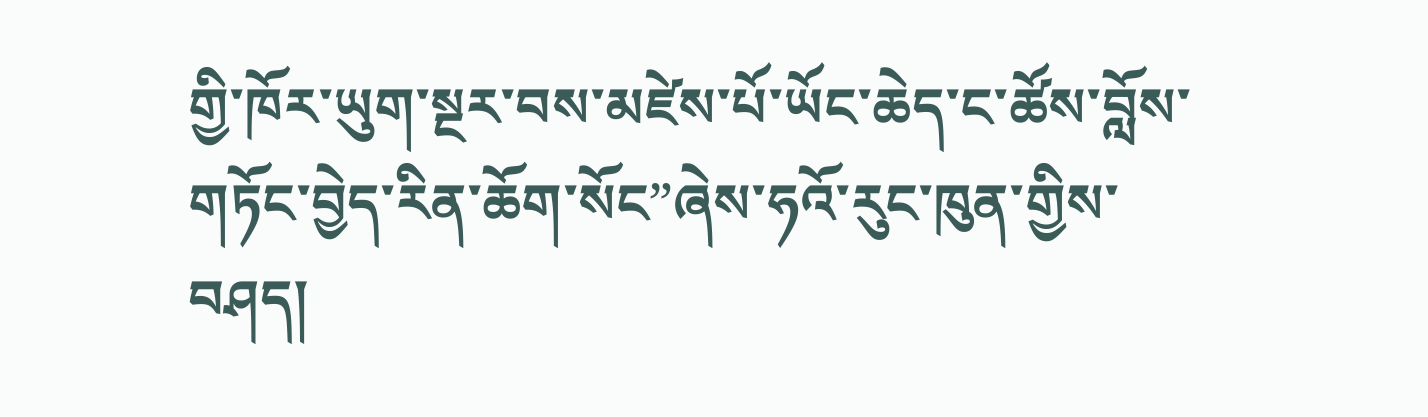གྱི་ཁོར་ཡུག་སྔར་བས་མཛེས་པོ་ཡོང་ཆེད་ང་ཚོས་བློས་གཏོང་བྱེད་རིན་ཆོག་སོང”ཞེས་ཧའོ་རུང་ཁུན་གྱིས་བཤད།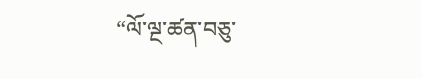“ལོ་ལྔ་ཚན་བཅུ་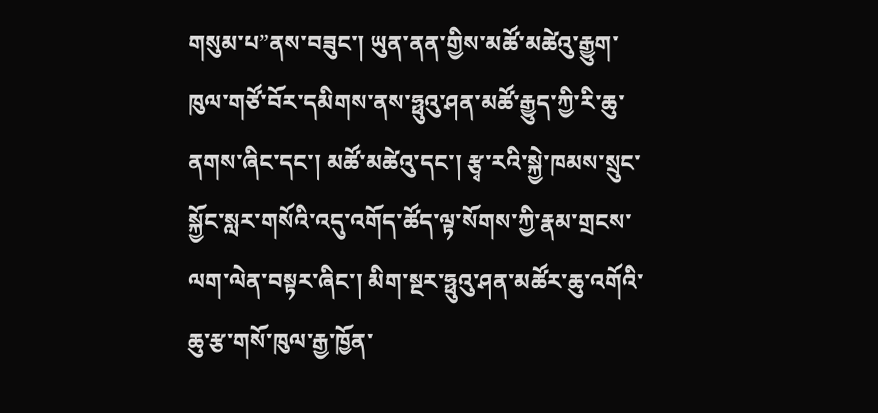གསུམ་པ”ནས་བཟུང་། ཡུན་ནན་གྱིས་མཚོ་མཚེའུ་རྒྱུག་ཁུལ་གཙོ་བོར་དམིགས་ནས་ཧྥུའུ་ཤན་མཚོ་རྒྱུད་ཀྱི་རི་ཆུ་ནགས་ཞིང་དང་། མཚོ་མཚེའུ་དང་། རྩྭ་རའི་སྐྱེ་ཁམས་སྲུང་སྐྱོང་སླར་གསོའི་འདུ་འགོད་ཚོད་ལྟ་སོགས་ཀྱི་རྣམ་གྲངས་ལག་ལེན་བསྟར་ཞིང་། མིག་སྔར་ཧྥུའུ་ཤན་མཚོར་ཆུ་འགོའི་ཆུ་རྩ་གསོ་ཁུལ་རྒྱ་ཁྱོན་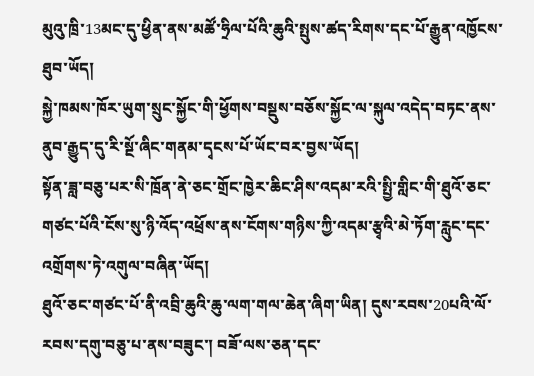མུའུ་ཁྲི་13མང་དུ་ཕྱིན་ནས་མཚོ་ཧྲིལ་པོའི་ཆུའི་སྤུས་ཚད་རིགས་དང་པོ་རྒྱུན་འཁྱོངས་ཐུབ་ཡོད།
སྐྱེ་ཁམས་ཁོར་ཡུག་སྲུང་སྐྱོང་གི་ཕྱོགས་བསྡུས་བཅོས་སྐྱོང་ལ་སྐུལ་འདེད་བཏང་ནས་ནུབ་རྒྱུད་དུ་རི་སྔོ་ཞིང་གནམ་དྭངས་པོ་ཡོང་བར་བྱས་ཡོད།
སྟོན་ཟླ་བཅུ་པར་སི་ཁྲོན་ནེ་ཅང་གྲོང་ཁྱེར་ཆིང་ཤིས་འདམ་རའི་སྤྱི་གླིང་གི་ཐུའོ་ཅང་གཙང་པོའི་ངོས་སུ་ཉི་འོད་འཕྲོས་ནས་ངོགས་གཉིས་ཀྱི་འདམ་རྩྭའི་མེ་ཏོག་རླུང་དང་འགྲོགས་ཏེ་འགུལ་བཞིན་ཡོད།
ཐུའོ་ཅང་གཙང་པོ་ནི་འབྲི་ཆུའི་ཆུ་ལག་གལ་ཆེན་ཞིག་ཡིན། དུས་རབས་20པའི་ལོ་རབས་དགུ་བཅུ་པ་ནས་བཟུང་། བཟོ་ལས་ཅན་དང་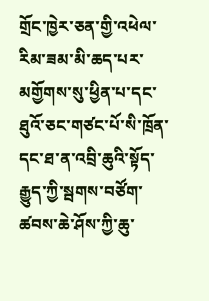གྲོང་ཁྱེར་ཅན་གྱི་འཕེལ་རིམ་ཟམ་མི་ཆད་པར་མགྱོགས་སུ་ཕྱིན་པ་དང་ཐུའོ་ཅང་གཙང་པོ་སི་ཁྲོན་དང་ཐ་ན་འབྲི་ཆུའི་སྟོད་རྒྱུད་ཀྱི་སྦགས་བཙོག་ཚབས་ཆེ་ཤོས་ཀྱི་ཆུ་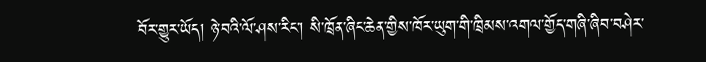བོར་གྱུར་ཡོད། ཉེ་བའི་ལོ་ཤས་རིང་། སི་ཁྲོན་ཞིང་ཆེན་གྱིས་ཁོར་ཡུག་གི་ཁྲིམས་འགལ་གྱོད་གཞི་ཞིབ་བཤེར་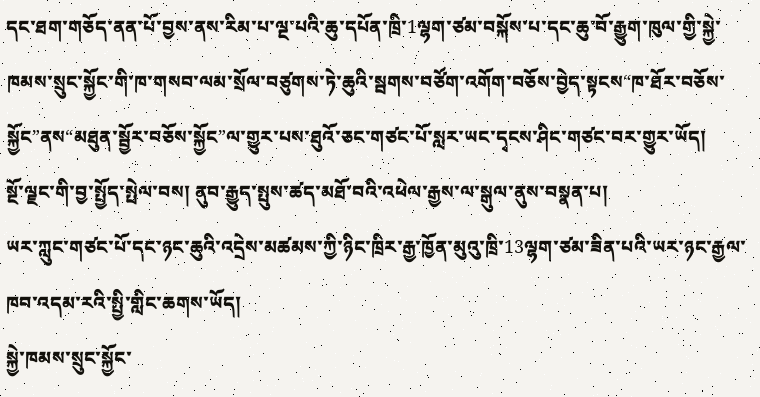དང་ཐག་གཅོད་ནན་པོ་བྱས་ནས་རིམ་པ་ལྔ་པའི་ཆུ་དཔོན་ཁྲི་1ལྷག་ཙམ་བསྐོས་པ་དང་ཆུ་བོ་རྒྱུག་ཁུལ་གྱི་སྐྱེ་ཁམས་སྲུང་སྐྱོང་གི་ཁ་གསབ་ལམ་སྲོལ་བཙུགས་ཏེ་ཆུའི་སྦགས་བཙོག་འགོག་བཅོས་བྱེད་སྟངས“ཁ་ཐོར་བཅོས་སྐྱོང”ནས“མཐུན་སྦྱོར་བཅོས་སྐྱོང”ལ་གྱུར་པས་ཐུའོ་ཅང་གཙང་པོ་སླར་ཡང་དྭངས་ཤིང་གཙང་བར་གྱུར་ཡོད།
སྔོ་ལྗང་གི་བྱ་སྤྱོད་སྤེལ་བས། ནུབ་རྒྱུད་སྤུས་ཚད་མཐོ་བའི་འཕེལ་རྒྱས་ལ་སྒུལ་ནུས་བསྣན་པ།
ཡར་ཀླུང་གཙང་པོ་དང་ཉང་ཆུའི་འདྲེས་མཚམས་ཀྱི་ཉིང་ཁྲིར་རྒྱ་ཁྱོན་མུའུ་ཁྲི་13ལྷག་ཙམ་ཟིན་པའི་ཡར་ཉང་རྒྱལ་ཁབ་འདམ་རའི་སྤྱི་གླིང་ཆགས་ཡོད།
སྐྱེ་ཁམས་སྲུང་སྐྱོང་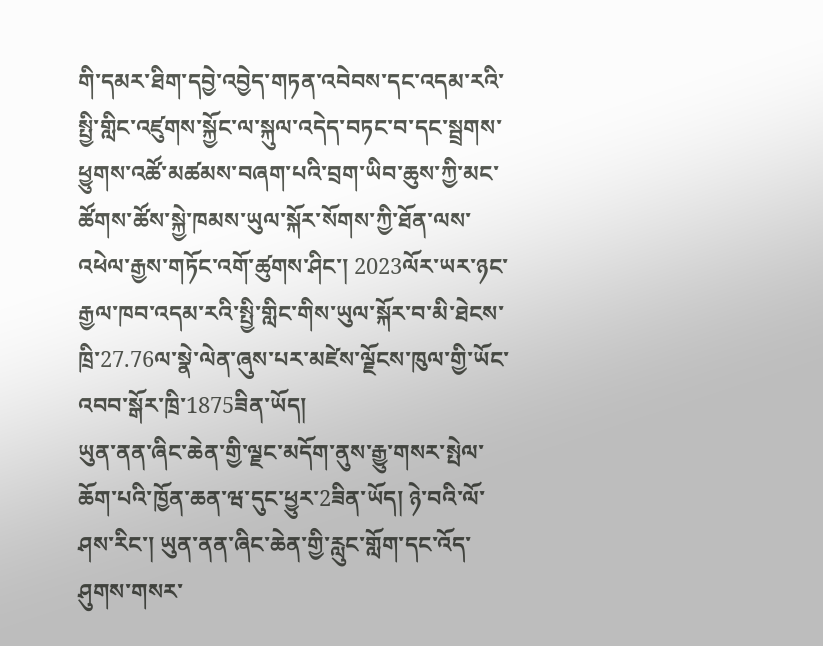གི་དམར་ཐིག་དབྱེ་འབྱེད་གཏན་འབེབས་དང་འདམ་རའི་སྤྱི་གླིང་འཛུགས་སྐྱོང་ལ་སྐུལ་འདེད་བཏང་བ་དང་སྦྲགས་ཕྱུགས་འཚོ་མཚམས་བཞག་པའི་བྲག་ཡིབ་ཆུས་ཀྱི་མང་ཚོགས་ཚོས་སྐྱེ་ཁམས་ཡུལ་སྐོར་སོགས་ཀྱི་ཐོན་ལས་འཕེལ་རྒྱས་གཏོང་འགོ་ཚུགས་ཤིང་། 2023ལོར་ཡར་ཉང་རྒྱལ་ཁབ་འདམ་རའི་སྤྱི་གླིང་གིས་ཡུལ་སྐོར་བ་མི་ཐེངས་ཁྲི་27.76ལ་སྣེ་ལེན་ཞུས་པར་མཛེས་ལྗོངས་ཁུལ་གྱི་ཡོང་འབབ་སྒོར་ཁྲི་1875ཟིན་ཡོད།
ཡུན་ནན་ཞིང་ཆེན་གྱི་ལྗང་མདོག་ནུས་རྒྱུ་གསར་སྤེལ་ཆོག་པའི་ཁྱོན་ཆན་ཝ་དུང་ཕྱུར་2ཟིན་ཡོད། ཉེ་བའི་ལོ་ཤས་རིང་། ཡུན་ནན་ཞིང་ཆེན་གྱི་རླུང་གློག་དང་འོད་ཤུགས་གསར་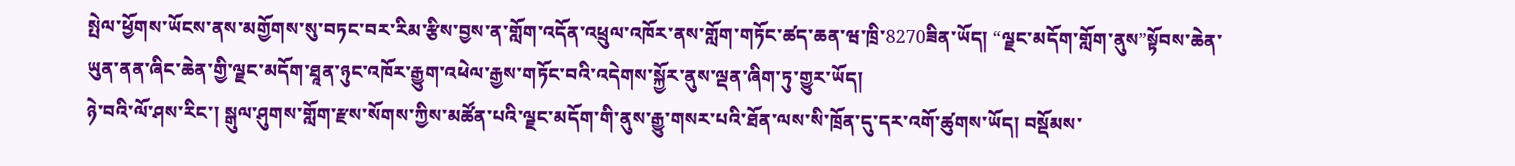སྤེལ་ཕྱོགས་ཡོངས་ནས་མགྱོགས་སུ་བཏང་བར་རིམ་རྩིས་བྱས་ན་གློག་འདོན་འཕྲུལ་འཁོར་ནས་གློག་གཏོང་ཚད་ཆན་ཝ་ཁྲི་8270ཟིན་ཡོད། “ལྗང་མདོག་གློག་ནུས”སྟོབས་ཆེན་ཡུན་ནན་ཞིང་ཆེན་གྱི་ལྗང་མདོག་ཐཱན་ཉུང་འཁོར་རྒྱུག་འཕེལ་རྒྱས་གཏོང་བའི་འདེགས་སྐྱོར་ནུས་ལྡན་ཞིག་ཏུ་གྱུར་ཡོད།
ཉེ་བའི་ལོ་ཤས་རིང་། སྒུལ་ཤུགས་གློག་རྫས་སོགས་ཀྱིས་མཚོན་པའི་ལྗང་མདོག་གི་ནུས་རྒྱུ་གསར་པའི་ཐོན་ལས་སི་ཁྲོན་དུ་དར་འགོ་ཚུགས་ཡོད། བསྡོམས་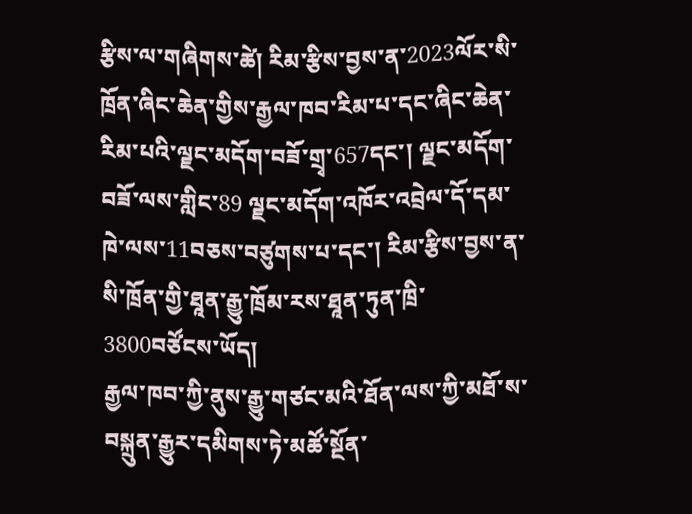རྩིས་ལ་གཞིགས་ཚེ། རིམ་རྩིས་བྱས་ན་2023ལོར་སི་ཁྲོན་ཞིང་ཆེན་གྱིས་རྒྱལ་ཁབ་རིམ་པ་དང་ཞིང་ཆེན་རིམ་པའི་ལྗང་མདོག་བཟོ་གྲྭ་657དང་། ལྗང་མདོག་བཟོ་ལས་གླིང་89 ལྗང་མདོག་འཁོར་འབྲེལ་དོ་དམ་ཁེ་ལས་11བཅས་བཙུགས་པ་དང་། རིམ་རྩིས་བྱས་ན་སི་ཁྲོན་གྱི་ཐཱན་རྒྱུ་ཁྲོམ་རས་ཐཱན་ཏུན་ཁྲི་3800བཙོངས་ཡོད།
རྒྱལ་ཁབ་ཀྱི་ནུས་རྒྱུ་གཙང་མའི་ཐོན་ལས་ཀྱི་མཐོ་ས་བསྐྲུན་རྒྱུར་དམིགས་ཏེ་མཚོ་སྔོན་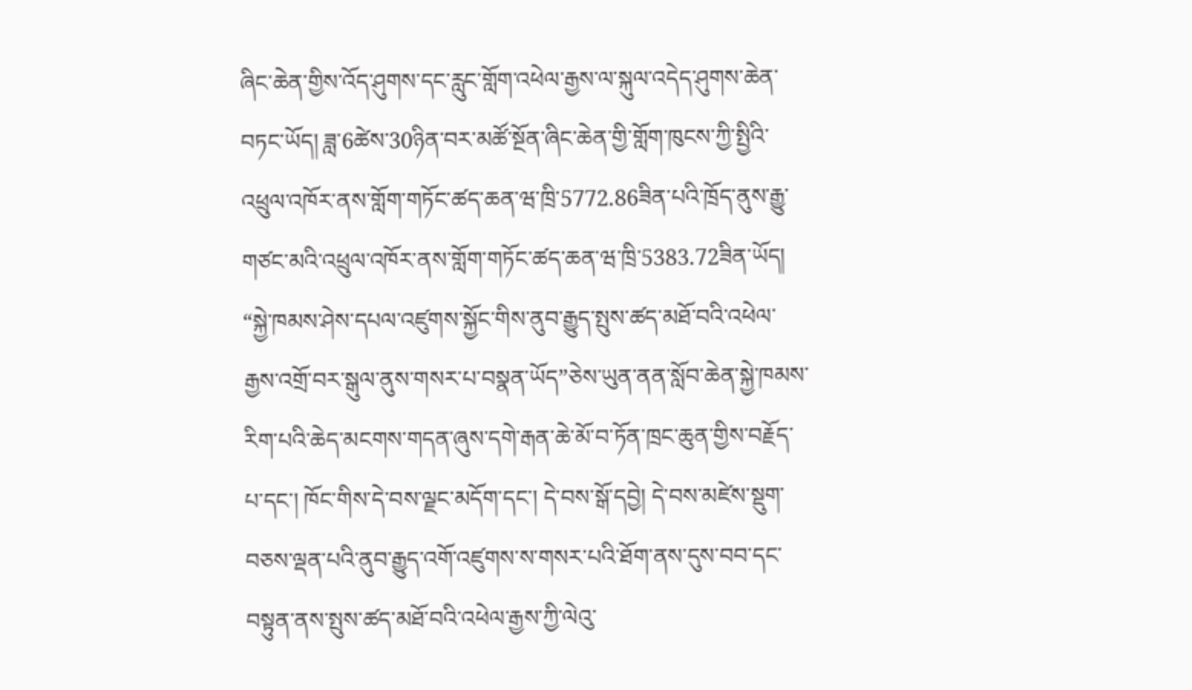ཞིང་ཆེན་གྱིས་འོད་ཤུགས་དང་རླུང་གློག་འཕེལ་རྒྱས་ལ་སྐུལ་འདེད་ཤུགས་ཆེན་བཏང་ཡོད། ཟླ་6ཚེས་30ཉིན་བར་མཚོ་སྔོན་ཞིང་ཆེན་གྱི་གློག་ཁུངས་ཀྱི་སྤྱིའི་འཕྲུལ་འཁོར་ནས་གློག་གཏོང་ཚད་ཆན་ཝ་ཁྲི་5772.86ཟིན་པའི་ཁྲོད་ནུས་རྒྱུ་གཙང་མའི་འཕྲུལ་འཁོར་ནས་གློག་གཏོང་ཚད་ཆན་ཝ་ཁྲི་5383.72ཟིན་ཡོད།
“སྐྱེ་ཁམས་ཤེས་དཔལ་འཛུགས་སྐྱོང་གིས་ནུབ་རྒྱུད་སྤུས་ཚད་མཐོ་བའི་འཕེལ་རྒྱས་འགྲོ་བར་སྒུལ་ནུས་གསར་པ་བསྣན་ཡོད”ཅེས་ཡུན་ནན་སློབ་ཆེན་སྐྱེ་ཁམས་རིག་པའི་ཆེད་མངགས་གདན་ཞུས་དགེ་རྒན་ཆེ་མོ་བ་ཏོན་ཁྲང་ཆུན་གྱིས་བརྗོད་པ་དང་། ཁོང་གིས་དེ་བས་ལྗང་མདོག་དང་། དེ་བས་སྒོ་དབྱེ། དེ་བས་མཛེས་སྡུག་བཅས་ལྡན་པའི་ནུབ་རྒྱུད་འགོ་འཛུགས་ས་གསར་པའི་ཐོག་ནས་དུས་བབ་དང་བསྟུན་ནས་སྤུས་ཚད་མཐོ་བའི་འཕེལ་རྒྱས་ཀྱི་ལེའུ་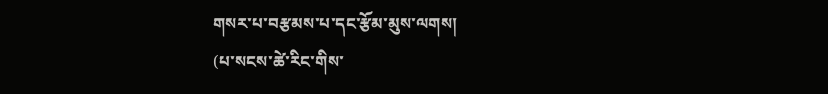གསར་པ་བརྩམས་པ་དང་རྩོམ་མུས་ལགས།
(པ་སངས་ཚེ་རིང་གིས་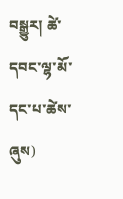བསྒྱུར། ཚེ་དབང་ལྷ་མོ་དང་པ་ཚེས་ཞུས)